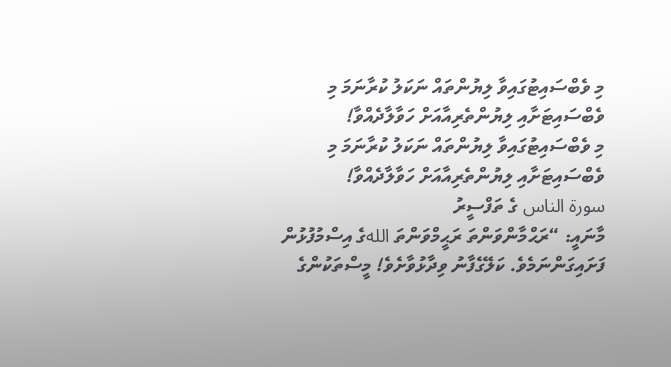މި ވެބްސައިޓުގައިވާ ލިޔުންތައް ނަކަލު ކުރާނަމަ މި ވެބްސައިޓަށާއި ލިޔުންތެރިއާއަށް ހަވާލާދެއްވާ!
މި ވެބްސައިޓުގައިވާ ލިޔުންތައް ނަކަލު ކުރާނަމަ މި ވެބްސައިޓަށާއި ލިޔުންތެރިއާއަށް ހަވާލާދެއްވާ!
سورة الناس ގެ ތަފްސީރު
މާނައީ: “ރަޙްމާންވަންތަ ރަޙީމްވަންތަ اللهގެ އިސްމުފުޅުން ފަށައިގަންނަމެވެ. ކަލޭގެފާނު ވިދާޅުވާށެވެ! މީސްތަކުންގެ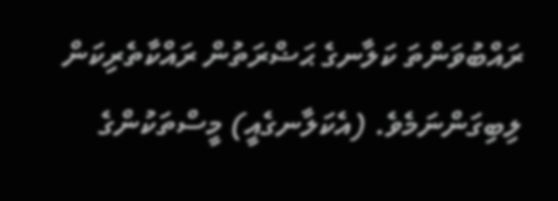ރައްބުވަންތަ ކަލާނގެ ޙަޟްރަތުން ރައްކާތެރިކަން ލިބިގަންނަމެވެ. (އެކަލާނގެއީ) މީސްތަކުންގެ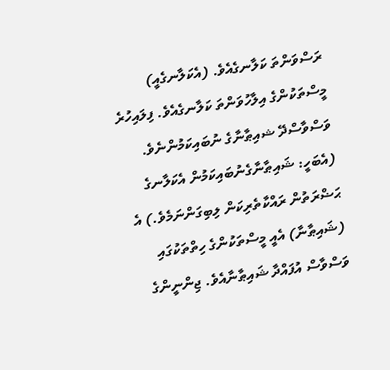ރަސްވަންތަ ކަލާނގެއެވެ. (އެކަލާނގެއީ) މީސްތަކުންގެ އިލާހުވަންތަ ކަލާނގެއެވެ. ފިލައިހުރެ ވަސްވާސްދޭ ޝއިޠާނާގެ ނުބައިކަމުންނެވެ. (އެބަހީ: ޝައިޠާނާގެނުބައިކަމުން އެކަލާނގެ ޙަޟްރަތުން ރައްކާތެރިކަން ލިބިގަންނަމެވެ.) އެ (ޝައިޠާނާ) އެއީ މީސްތަކުންގެ ހިތްތަކުގައި ވަސްވާސް އުފައްދާ ޝައިޠާނާއެވެ. ޖިންނީންގެ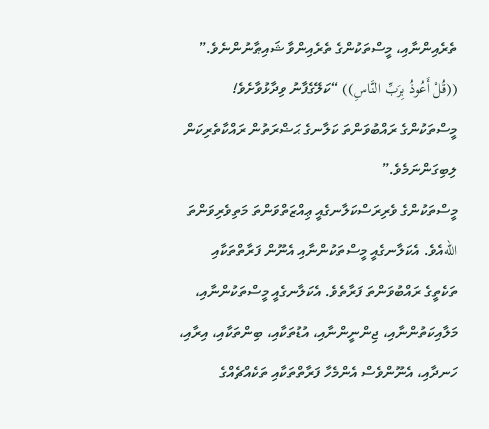ތެރެއިންނާއި، މީސްތަކުންގެ ތެރެއިންވާ ޝައިޠާނުންނެވެ.”
((قُلْ أَعُوذُ بِرَ‌بِّ النَّاسِ)) “ކަލޭގެފާނު ވިދާޅުވާށެވެ! މީސްތަކުންގެ ރައްބުވަންތަ ކަލާނގެ ޙަޟްރަތުން ރައްކާތެރިކަން ލިބިގަންނަމެވެ.”
މީސްތަކުންގެ ވެރިރަސްކަލާނގެއީ ޢިއްޒަތްވަންތަ މަތިވެރިވަންތަ اللهއެވެ. އެކަލާނގެއީ މީސްތަކުންނާއި އެނޫން ފަރާތްތަކާއި ތަކެތީގެ ރައްބުވަންތަ ފަރާތެވެ. އެކަލާނގެއީ މީސްތަކުންނާއި، މަލާއިކަތުންނާއި، ޖިންނީންނާއި، އުޑުތަކާއި، ބިންތަކާއި، އިރާއި، ހަނދާއި، އެނޫންވެސް އެންމެހާ ފަރާތްތަކާއި ތަކެއްޗެއްގެ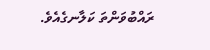ރައްބުވަންތަ ކަލާނގެއެވެ.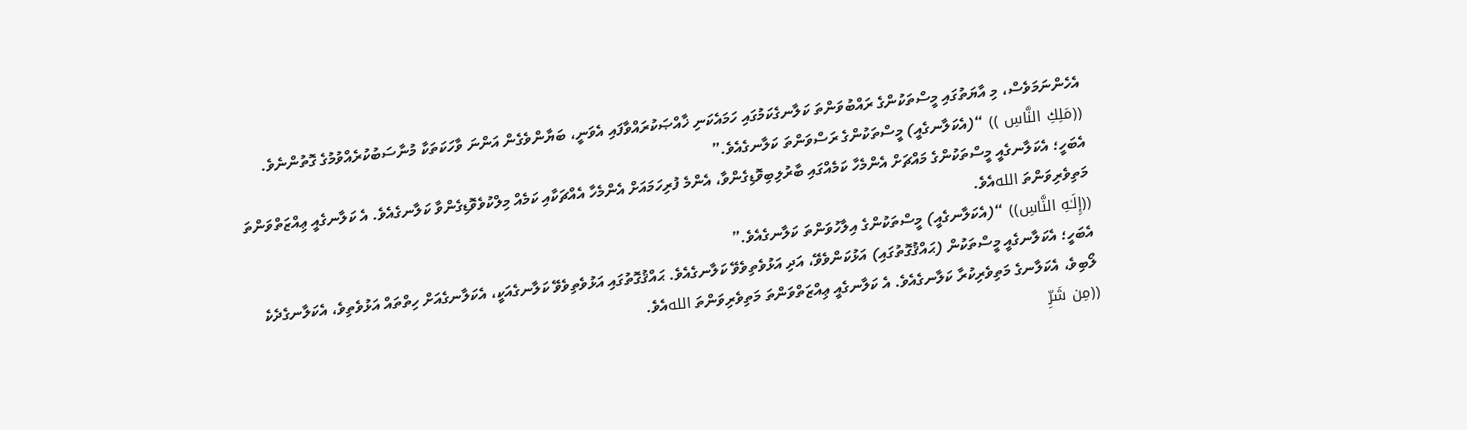އެހެންނަމަވެސް، މި އާޔަތުގައި މީސްތަކުންގެ ރައްބުވަންތަ ކަލާނގެކަމުގައި ހަމައެކަނި ޚާއްޞަކުރައްވާފައި އެވަނީ، ބަޔާންވެގެން އަންނަ ވާހަކަތަކާ މުނާސަބުކުރެއްވުމުގެ ގޮތުންނެވެ.
((مَلِكِ النَّاسِ )) “(އެކަލާނގެއީ) މީސްތަކުންގެ ރަސްވަންތަ ކަލާނގެއެވެ.”
އެބަހީ؛ އެކަލާނގެއީ މީސްތަކުންގެ މައްޗަށް އެންމެހާ ކަމެއްގައި ބާރުލިބިވޮޑިގެންވާ، އެންމެ ފުރިހަމައަށް އެންމެހާ އެއްޗަކާއި ކަމެއް މިލްކުވެވޮޑިގެންވާ ކަލާނގެއެވެ. އެ ކަލާނގެއީ ޢިއްޒަތްވަންތަ މަތިވެރިވަންތަ اللهއެވެ.
((إِلَـٰهِ النَّاسِ)) “(އެކަލާނގެއީ) މީސްތަކުންގެ އިލާހުވަންތަ ކަލާނގެއެވެ.”
އެބަހީ؛ އެކަލާނގެއީ މީސްތަކުން (ޙައްޤުގޮތުގައި) އަޅުކަންވެވޭ، އަދި އަޅުވެތިވެވޭ ކަލާނގެއެވެ. ޙައްޤުގޮތުގައި އަޅުވެތިވެވޭ ކަލާނގެއަކީ، އެކަލާނގެއަށް ހިތްތައް އަޅުވެތިވެ، އެކަލާނގެދެކެ ލޯބިވެ، އެކަލާނގެ މަތިވެރިކުރާ ކަލާނގެއެވެ. އެ ކަލާނގެއީ ޢިއްޒަތްވަންތަ މަތިވެރިވަންތަ اللهއެވެ.
((مِن شَرِّ‌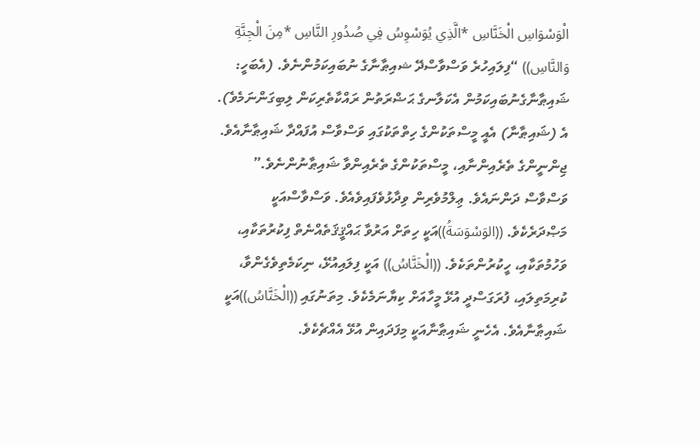الْوَسْوَاسِ الْخَنَّاسِ *الَّذِي يُوَسْوِسُ فِي صُدُورِ‌ النَّاسِ *مِنَ الْجِنَّةِ وَالنَّاسِ)) “ފިލައިހުރެ ވަސްވާސްދޭ ޝއިޠާނާގެ ނުބައިކަމުންނެވެ. (އެބަހީ: ޝައިޠާނާގެނުބައިކަމުން އެކަލާނގެ ޙަޟްރަތުން ރައްކާތެރިކަން ލިބިގަންނަމެވެ). އެ (ޝައިޠާނާ) އެއީ މީސްތަކުންގެ ހިތްތަކުގައި ވަސްވާސް އުފައްދާ ޝައިޠާނާއެވެ. ޖިންނީންގެ ތެރެއިންނާއި، މީސްތަކުންގެ ތެރެއިންވާ ޝައިޠާނުންނެވެ.”
ވަސްވާސް ދަންނައެވެ. ޢިލްމުވެރިން ވިދާޅުވެފައިވެއެވެ. ވަސްވާސްއަކީ މަޞްދަރެކެވެ. ((الوَسْوَسَةُ))އަކީ ހިތަށް އަރުވާ ޙައްޤީޤަތެއްނެތް ފިކުރުތަކާއި، ވަހުމުތަކާއި، ހީކުރުންތަކެވެ. ((الْخَنَّاسُ)) އަކީ ފިލައިއުޅޭ، ނިކަމެތިވެގެންވާ، ކުރިމަތިލައި، ފުރަގަސްދީ އުޅޭ މީހާއަށް ކިޔާނަމެކެވެ. މިތަނުގައި ((الْخَنَّاسُ))އަކީ ޝައިޠާނާއެވެ. އެހެނީ ޝައިޠާނާއަކީ މިފަދައިން އުޅޭ އެއްޗެކެވެ.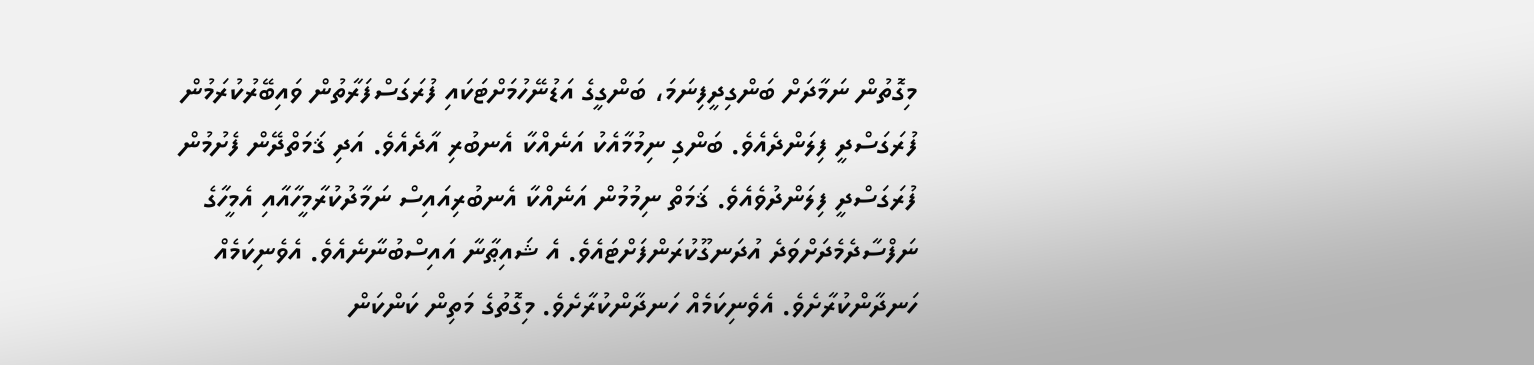މިގޮތުން ނަމާދަށް ބަންގިދީފިނަމަ، ބަންގީގެ އަޑުނޭހުމަށްޓަކައި ފުރަގަސްފަރާތުން ވައިބޭރުކުރަމުން ފުރަގަސްދީ ފިލަންދެއެވެ. ބަންގި ނިމުމާއެކު އަނެއްކާ އެނބުރި އާދެއެވެ. އަދި ޤަމަތްދޭން ފެށުމުން ފުރަގަސްދީ ފިލަންދުވެއެވެ. ޤަމަތް ނިމުމުން އަނެއްކާ އެނބުރިއައިސް ނަމާދުކުރާމީހާއާއި އެމީހާގެ ނަފްސާދެމެދަށްވަދެ އުދަނގޫކުރަންފަށްޓައެވެ. އެ ޝައިޠާނާ އައިސްބުނާނެއެވެ. އެވެނިކަމެއް ހަނދާންކުރާށެވެ. އެވެނިކަމެއް ހަނދާންކުރާށެވެ. މިގޮތުގެ މަތިން ކަންކަން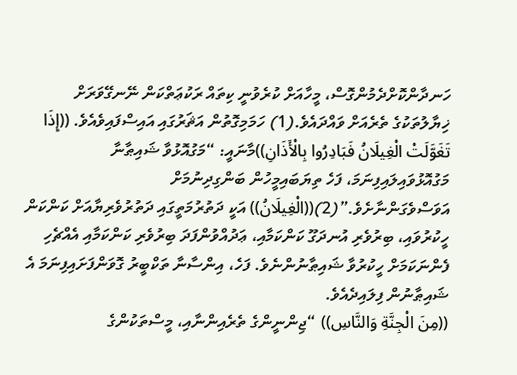ހަނދާންކޮށްދެމުންގޮސް، މީހާއަށް ކުރެވުނީ ކިތައް ރަކުޢަތްކަން ނޭނގޭވަރަށް ޚިޔާލުތަކުގެ ތެރެއަށް ވައްދައެވެ.(1) ހަމަމިގޮތުން އަޘަރުގައި އައިސްފައިވެއެވެ. ((إِذَا تَغَوَّلَتْ الْغِيلَانُ فَبَادِرُوا بِالْأَذَانِ))މާނައީ: “މަގުއޮޅުވާ ޝައިޠާނާ މަގުއޮޅުވައިލައިފިނަމަ، ފަހެ ތިޔަބައިމީހުން ބަންގިދިނުމަށް އަވަސްވެގަންނާށެވެ.”(2)((الْغِيلَانُ)) އަކީ ދަތުރުމަތީގައި ދަތުރުވެރިޔާއަށް ކަންކަން ހީކުރުވައި، ބިރުވެރި އުނދަގޫ ކަންކަމާއި، ޢަދުއްވުންފަދަ ބިރުވެރި ކަންކަމާއި އެއްޗެހި ފެންނަކަމަށް ހީކުރުވާ ޝައިޠާނުންނެވެ. ފަހެ، އިންސާނާ ތަކްބީރު ގޮވަންފަށައިފިނަމަ އެ ޝައިޠާނުން ފިލައިދެއެވެ.
((مِنَ الْجِنَّةِ وَالنَّاسِ)) “ޖިންނީންގެ ތެރެއިންނާއި، މީސްތަކުންގެ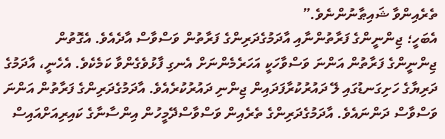ތެރެއިންވާ ޝައިޠާނުންނެވެ.”
އެބަހީ؛ ޖިންނީންގެ ފަރާތުންނާއި އާދަމުގެދަރިންގެ ފަރާތުން ވަސްވާސް އާދެއެވެ. އެގޮތުން ޖިންނީންގެ ފަރާތުން އަންނަ ވަސްވާހަކީ އަހަރެމެންނަށް އެނގި ފާޅުވެގެންވާ ކަމެކެވެ. އެހެނީ، އާދަމުގެ ދަރިޔާގެ ހަށިގަނޑުގައި ލޭ ދައުރުކުރާފަދައިން ޖިންނި ދައުރުކުރެއެވެ. އާދަމުގެދަރިންގެ ފަރާތުން އަންނަ ވަސްވާސް ދަންނައެވެ. އާދަމުގެދަރިންގެ ތެރެއިން ވަސްވާސްދޭމީހުން އިންސާނާގެ ކައިރިއަށްއައިސް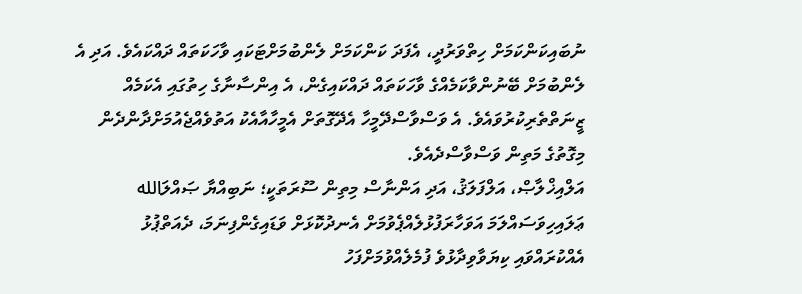ނުބައިކަންކަމަށް ހިތްވަރުދީ، އެފަދަ ކަންކަމަށް ލެންބުމަށްޓަކައި ވާހަކަތައް ދައްކައެވެ. އަދި އެ ލެންބުމަށް ބޭނުންވާކަމެއްގެ ވާހަކަތައް ދައްކައިގެން، އެ އިންސާނާގެ ހިތުގައި އެކަމެއް ޒީނަތްތެރިކުރުވައެވެ. އެ ވަސްވާސްދޭމީހާ އެދޭގޮތަށް އެމީހާއާއެކު އަތުވެއްޖެއުމަށްދާންދެން މިގޮތުގެ މަތިން ވަސްވާސްދެއެވެ.
އަލްއިޚްލާޞް، އަލްފަލަޤު، އަދި އަންނާސް މިތިން ސޫރަތަކީ؛ ނަބިއްޔާ ޞައްލަالله ޢަލައިހިވަސައްލަމަ އަވަހާރަފުޅުލެއްޕެވުމަށް އެނދުކޮޅަށް ވަޑައިގެންފިނަމަ، ދެއަތްޕުޅު އެއްކުރައްވައި ކިޔަވާވިދާޅުވެ ފުމެލެއްވުމަށްފަހު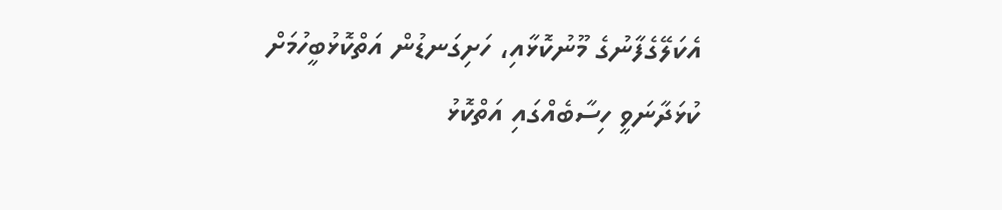އެކަލޭގެފާނުގެ މޫނުކޮޅާއި، ހަށިގަނޑުން އަތްކޮޅުބީހުމަށް ކުޅަދާނަވީ ހިސާބެއްގައި އަތްކޮޅު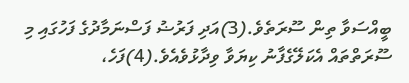ބީއްސަވާ ތިން ސޫރަތެވެ.(3)އަދި ފަރުޟު ފަސްނަމާދުގެ ފަހުގައި މި ސޫރަތްތައް އެކަލޭގެފާނު ކިޔަވާ ވިދާޅުވެއެވެ.(4)ފަހެ،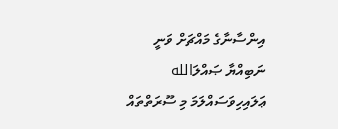އިންސާނާގެ މައްޗަށް ވަނީ ނަބިއްޔާ ޞައްލަالله ޢަލައިހިވަސައްލަމަ މި ސޫރަތްތައް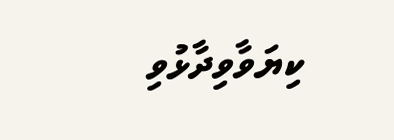ކިޔަވާވިދާޅުވި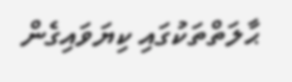ޙާލަތްތަކުގައި ކިޔަވައިގެން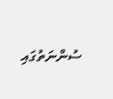ސުންނަތުގައި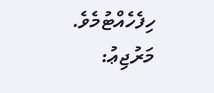ހިފެހެއްޓުމެވެ.
މަރުޖިޢު: